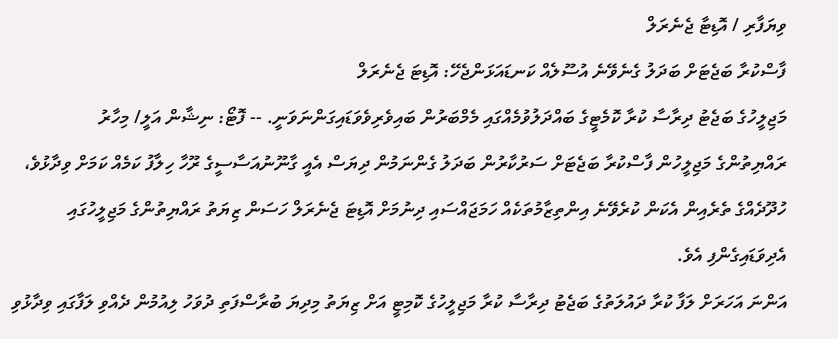ވިޔަފާރި / އޮޑިޓާ ޖެނެރަލް
ފާސްކުރާ ބަޖެޓަށް ބަދަލު ގެނެވޭނެ އުސޫލެއް ކަނޑައަޅަންޖެހޭ: އޮޑިޓަ ޖެނެރަލް
މަޖިލީހުގެ ބަޖެޓު ދިރާސާ ކުރާ ކޮމެޓީގެ ބައްދަލުވުމެއްގައި މެމްބަރުން ބައިވެރިވެވަޑައިގަންނަވަނީ. -- ފޮޓޯ: ނިޝާން އަލީ/ މިހާރު
ރައްޔިތުންގެ މަޖިލީހުން ފާސްކުރާ ބަޖެޓަށް ސަރުކާރުން ބަދަލު ގެންނަމުން ދިޔަސް އެއީ ގާނޫނުއަސާސީގެ ރޫހާ ހިލާފު ކަމެއް ކަމަށް ވިދާޅުވެ، ހުދޫދެއްގެ ތެރެއިން އެކަން ކުރެވޭނެ އިންތިޒާމުތަކެއް ހަމަޖައްސައި ދިނުމަށް އޮޑިޓަ ޖެނެރަލް ހަސަން ޒިޔަތު ރައްޔިތުންގެ މަޖިލީހުގައި އެދިވަޑައިގެންފި އެވެ.
އަންނަ އަހަރަށް ލަފާ ކުރާ ދައުލަތުގެ ބަޖެޓު ދިރާސާ ކުރާ މަޖިލީހުގެ ކޮމިޓީ އަށް ޒިޔަތު މިދިޔަ ބުރާސްފަތި ދުވަހު ލިއުމުން ދެއްވި ލަފާގައި ވިދާޅުވި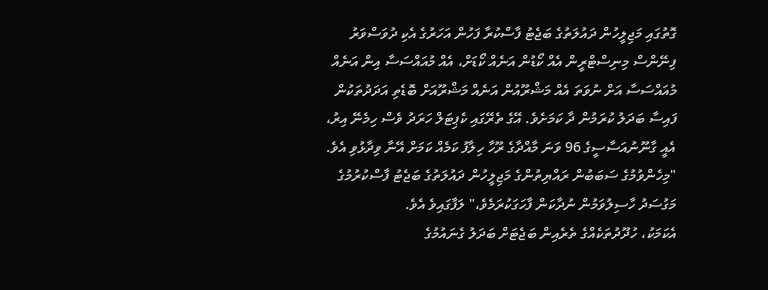ގޮތުގައި މަޖިލީހުން ދައުލަތުގެ ބަޖެޓު ފާސްކުރާ ފަހުން އަހަރުގެ އެކި ދުވަސްވަރު ފިނޭންސް މިނިސްޓްރީން އެއް ކޯޑުން އަނެއް ކޯޑަށް، އެއް މުއައްސަސާ އިން އަނެއް މުއައްސަސާ އަށް ނުވަތަ އެއް މަޝްރޫއުން އަނެއް މަޝްރޫއަށް ބޮޑެތި އަދަދުތަކުން ފައިސާ ބަދަލު ކުރަމުން ދާ ކަމަށެވެ. އޭގެ ތެރޭގައި ކެޕިޓަލް ހަރަދު ވެސް ހިމެނޭ އިރު، އެއީ ގާނޫނުއަސާސީގެ 96 ވަނަ މާއްދާގެ ރޫހާ ހިލާފު ކަމެއް ކަމަށް އޭނާ ވިދާޅުވި އެވެ.
"މިހެންވުމުގެ ސަބަބުން ރައްޔިތުންގެ މަޖިލީހުން ދައުލަތުގެ ބަޖެޓު ފާސްކުރުމުގެ މަގުސަދު ހާސިލުވަމުން ނުދާކަން ފާހަގަކުރަމެވެ،" ލަފާގައިވެ އެވެ.
އެކަމަކު، ހުދޫދުތަކެއްގެ ތެރެއިން ބަޖެޓަށް ބަދަލު ގެނައުމުގެ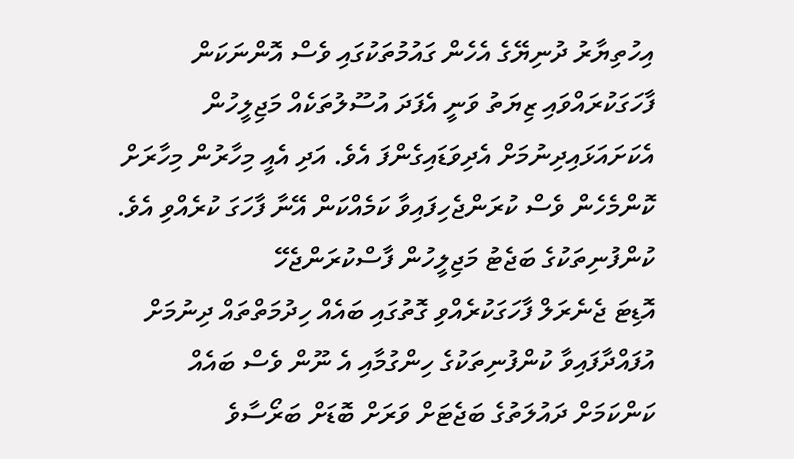އިހުތިޔާރު ދުނިޔޭގެ އެހެން ގައުމުތަކުގައި ވެސް އޮންނަކަން ފާހަގަކުރައްވައި ޒިޔަތު ވަނީ އެފަދަ އުސޫލުތަކެއް މަޖިލީހުން އެކަށައަޅައިދިނުމަށް އެދިވަޑައިގެންފަ އެވެ. އަދި އެއީ މިހާރުން މިހާރަށް ކޮންމެހެން ވެސް ކުރަންޖެހިފައިވާ ކަމެއްކަން އޭނާ ފާހަގަ ކުރެއްވި އެވެ.
ކުންފުނިތަކުގެ ބަޖެޓު މަޖިލީހުން ފާސްކުރަންޖެހޭ
އޮޑިޓަ ޖެނެރަލް ފާހަގަކުރެއްވި ގޮތުގައި ބައެއް ހިދުމަތްތައް ދިނުމަށް އުފައްދާފައިވާ ކުންފުނިތަކުގެ ހިންގުމާއި އެ ނޫން ވެސް ބައެއް ކަންކަމަށް ދައުލަތުގެ ބަޖެޓަށް ވަރަށް ބޮޑަށް ބަރޯސާވެ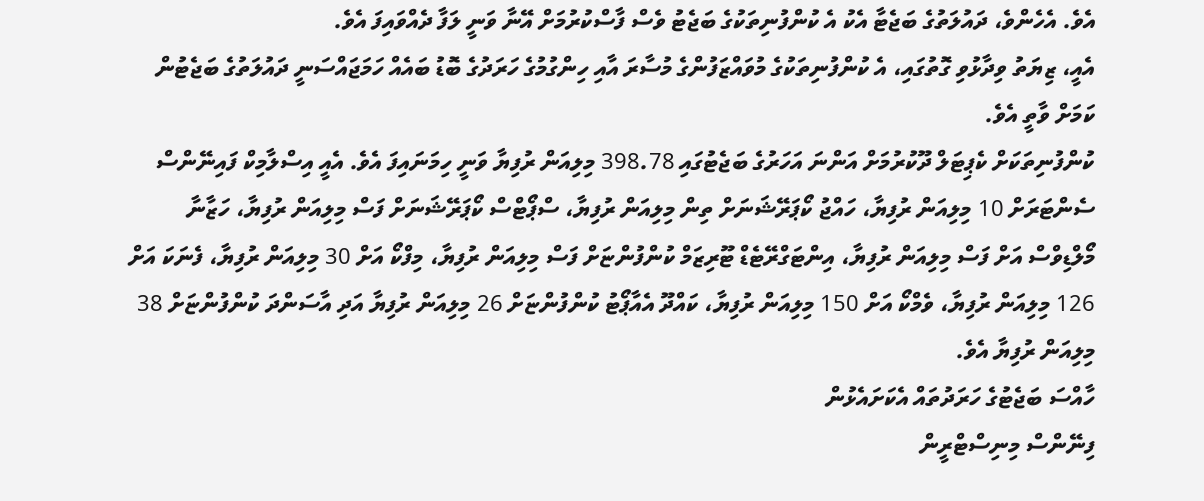އެވެ. އެހެންވެ، ދައުލަތުގެ ބަޖެޓާ އެކު އެ ކުންފުނިތަކުގެ ބަޖެޓު ވެސް ފާސްކުރުމަށް އޭނާ ވަނީ ލަފާ ދެއްވައިފަ އެވެ.
އެއީ، ޒިޔަތު ވިދާޅުވި ގޮތުގައި، އެ ކުންފުނިތަކުގެ މުވައްޒަފުންގެ މުސާރަ އާއި ހިންގުމުގެ ހަރަދުގެ ބޮޑު ބައެއް ހަމަޖައްސަނީ ދައުލަތުގެ ބަޖެޓުން ކަމަށް ވާތީ އެވެ.
ކުންފުނިތަކަށް ކެޕިޓަލް ދޫކުރުމަށް އަންނަ އަހަރުގެ ބަޖެޓުގައި 398.78 މިލިއަން ރުފިޔާ ވަނީ ހިމަނައިފަ އެވެ. އެއީ އިސްލާމިކް ފައިނޭންސް ސެންޓަރަށް 10 މިލިއަން ރުފިޔާ، ހައްޖު ކޯޕަރޭޝަނަށް ތިން މިލިއަން ރުފިޔާ، ސްޕޯޓްސް ކޯޕަރޭޝަނަށް ފަސް މިލިއަން ރުފިޔާ، ހަޒާނާ މޯލްޑިވްސް އަށް ފަސް މިލިއަން ރުފިޔާ، އިންޓަގްރޭޓެޑް ޓޫރިޒަމް ކުންފުންޏަށް ފަސް މިލިއަން ރުފިޔާ، މިފްކޯ އަށް 30 މިލިއަން ރުފިޔާ، ފެނަކަ އަށް 126 މިލިއަން ރުފިޔާ، ވެމްކޯ އަށް 150 މިލިއަން ރުފިޔާ، ކައްދޫ އެއާޕޯޓު ކުންފުންޏަށް 26 މިލިއަން ރުފިޔާ އަދި އާސަންދަ ކުންފުންޏަށް 38 މިލިއަން ރުފިޔާ އެވެ.
ހާއްސަ ބަޖެޓުގެ ހަރަދުތައް އެކަށައެޅުން
ފިނޭންސް މިނިސްޓްރީން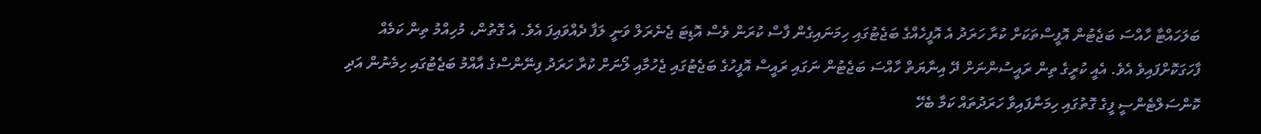ބަލަހައްޓާ ހާއްސަ ބަޖެޓުން އޮފީސްތަކަށް ކުރާ ހަރަދު އެ އޮފީހެއްގެ ބަޖެޓުގައި ހިމަނައިގެން ފާސް ކުރަން ވެސް އޮޑިޓަ ޖެނެރަލް ވަނީ ލަފާ ދެއްވައިފަ އެވެ. އެ ގޮތުން، މުހިއްމު ތިން ކަމެއް ފާހަގަކޮށްފައިވެ އެވެ. އެއީ ކުރީގެ ތިން ރައީސުންނަށް ދޭ އިނާޔަތް ހާއްސަ ބަޖެޓުން ނަގައި ރައީސް އޮފީހުގެ ބަޖެޓުގައި ޖެހުމާއި ލޯނަށް ކުރާ ހަރަދު ފިނޭންސްގެ އާއްމު ބަޖެޓުގައި ހިމެނުން އަދި ކޮންސަލްޓެންސީ ފީގެ ގޮތުގައި ހިމަނާފައިވާ ހަރަދުތައް ކަމާ ބެހޭ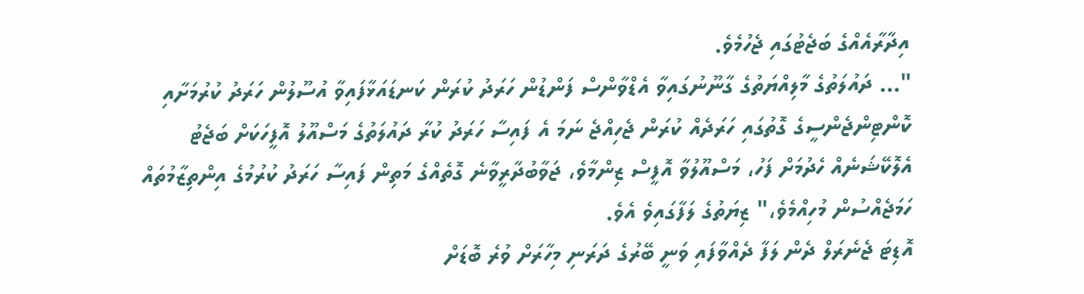އިދާރާއެއްގެ ބަޖެޓުގައި ޖެހުމެވެ.
"... ދައުލަތުގެ މާލިއްޔަތުގެ ގާނޫނުގައިވާ އެޑްވާންސް ފަންޑުން ހަރަދު ކުރަން ކަނޑައަޅާފައިވާ އުސޫލުން ހަރަދު ކުރުމަށާއި ކޮންޓިންޖެންސީގެ ގޮތުގައި ހަރަދެއް ކުރަން ޖެހިއްޖެ ނަމަ އެ ފައިސާ ހަރަދު ކުރާ ދައުލަތުގެ މަސްއޫލު އޮފީހަކަށް ބަޖެޓު އެލޮކޭޝަނެއް ހެދުމަށް ފަހު، މަސްއޫލުވާ އޮފީސް ޒިންމާވެ، ޖަވާބުދާރީވާނެ ގޮތެއްގެ މަތިން ފައިސާ ހަރަދު ކުރުމުގެ އިންތިޒާމުތައް ހަމަޖެއްސުން މުހިއްމެވެ،" ޒިޔަތުގެ ލަފާގައިވެ އެވެ.
އޮޑިޓަ ޖެނެރަލް ދެން ލަފާ ދެއްވާފައި ވަނީ ބޭރުގެ ދަރަނި މިހާރަށް ވުރެ ބޮޑަށް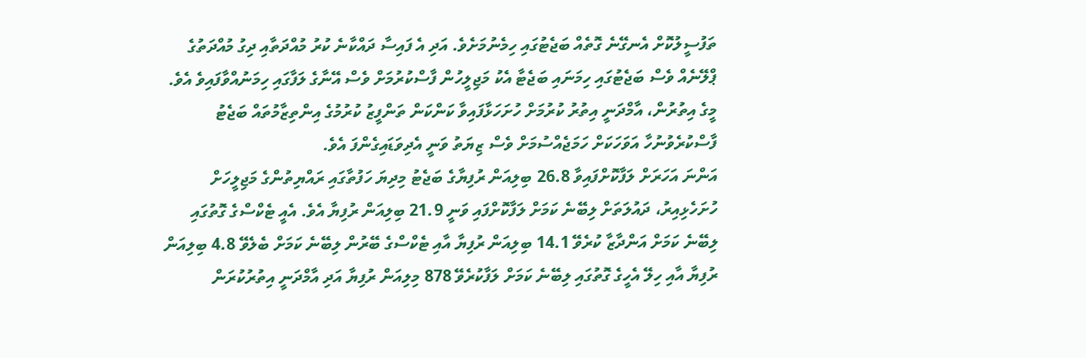ތަފުސީލުކޮށް އެނގޭނެ ގޮތެއް ބަޖެޓުގައި ހިމެނުމަށެވެ. އަދި އެ ފައިސާ ދައްކާނެ ކުރު މުއްދަތާއި ދިގު މުއްދަތުގެ ޕްލޭނެއް ވެސް ބަޖެޓުގައި ހިމަނައި ބަޖެޓާ އެކު މަޖިލީހުން ފާސްކުރުމަށް ވެސް އޭނާގެ ލަފާގައި ހިމަނުއްވާފައިވެ އެވެ.
މީގެ އިތުރުން، އާމްދަނީ އިތުރު ކުރުމަށް ހުށަހަޅާފައިވާ ކަންކަން ތަންފީޒު ކުރުމުގެ އިންތިޒާމުތައް ބަޖެޓު ފާސްކުރެވުނުހާ އަވަހަކަށް ހަމަޖެއްސުމަށް ވެސް ޒިޔަތު ވަނީ އެދިވަޑައިގެންފަ އެވެ.
އަންނަ އަހަރަށް ލަފާކޮށްފައިވާ 26.8 ބިލިއަން ރުފިޔާގެ ބަޖެޓު މިދިޔަ ހަފުތާގައި ރައްޔިތުންގެ މަޖިލީހަށް ހުށަހެޅިއިރު، ދައުލަތަށް ލިބޭނެ ކަމަށް ލަފާކޮށްފައި ވަނީ 21.9 ބިލިއަން ރުފިޔާ އެވެ. އެއީ ޓެކްސްގެ ގޮތުގައި ލިބޭނެ ކަމަށް އަންދާޒާ ކުރެވޭ 14.1 ބިލިއަން ރުފިޔާ އާއި ޓެކްސްގެ ބޭރުން ލިބޭނެ ކަމަށް ބެލެވޭ 4.8 ބިލިއަން ރުފިޔާ އާއި ހިލޭ އެހީގެ ގޮތުގައި ލިބޭނެ ކަމަށް ލަފާކުރެވޭ 878 މިލިއަން ރުފިޔާ އަދި އާމްދަނީ އިތުރުކުރަން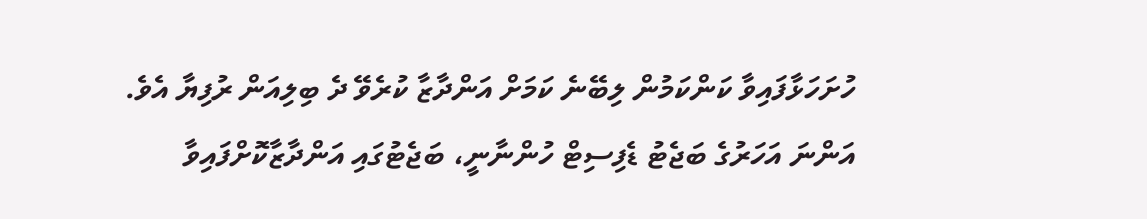ހުށަހަޅާފައިވާ ކަންކަމުން ލިބޭނެ ކަމަށް އަންދާޒާ ކުރެވޭ ދެ ބިލިއަން ރުފިޔާ އެވެ.
އަންނަ އަހަރުގެ ބަޖެޓު ޑެފިސިޓް ހުންނާނީ، ބަޖެޓުގައި އަންދާޒާކޮށްފައިވާ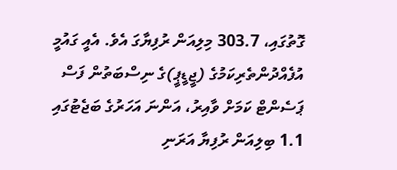ގޮތުގައި، 303.7 މިލިއަން ރުފިޔާގަ އެވެ. އެއީ ގައުމީ އުފެއްދުންތެރިކަމުގެ (ޖީޑީޕީ)ގެ ނިސްބަތުން ފަސް ޕަސެންޓް ކަމަށް ވާއިރު، އަންނަ އަހަރުގެ ބަޖެޓުގައި 1.1 ބިލިއަން ރުފިޔާ އަރަނި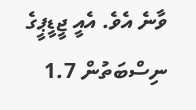ވާނެ އެވެ. އެއީ ޖީޑީޕީގެ ނިސްބަތުން 1.7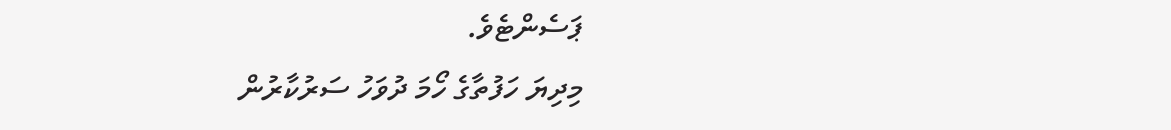ޕަސެންޓެވެ.
މިދިޔަ ހަފުތާގެ ހޯމަ ދުވަހު ސަރުކާރުން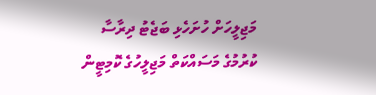މަޖިލީހަށް ހުށަހެޅި ބަޖެޓު ދިރާސާ ކުރުމުގެ މަސައްކަތް މަޖިލީހުގެ ކޮމިޓީން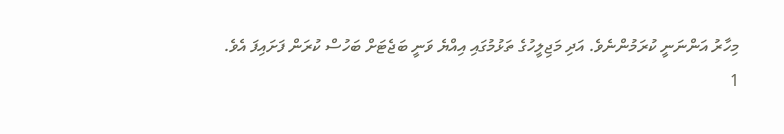މިހާރު އަންނަނީ ކުރަމުންނެވެ. އަދި މަޖިލީހުގެ ތަޅުމުގައި އިއްޔެ ވަނީ ބަޖެޓަށް ބަހުސް ކުރަން ފަށައިފަ އެވެ.
1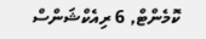ކޮމެންޓް, 6 ރިއެކްޝަންސް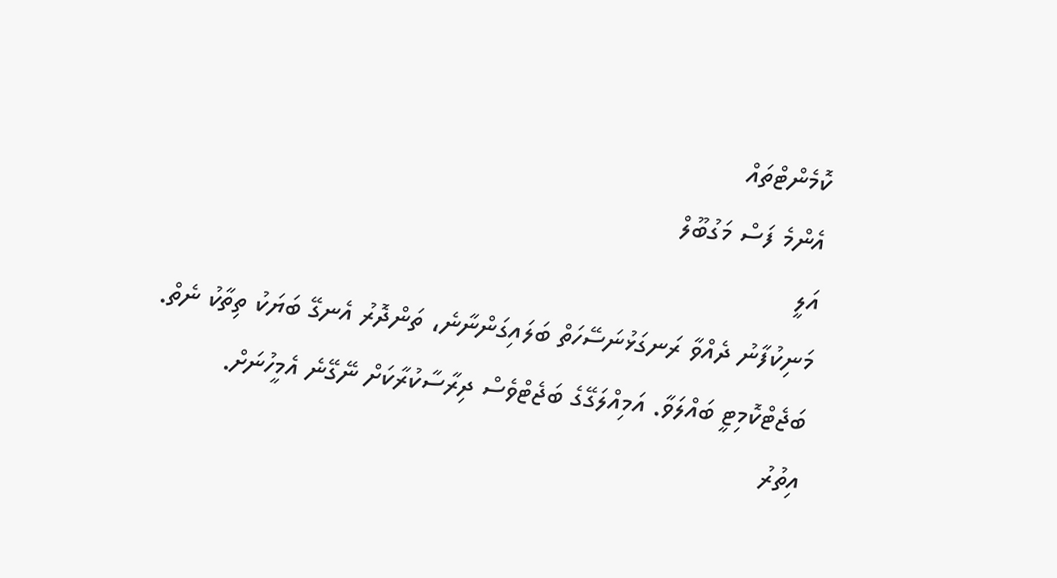ކޮމެންޓްތައް
އެންމެ ފަސް މަގުބޫލް
އަލީ
މަނިކުފާނު ދެއްވާ ރަނގަޅުނަސޭހަތް ބަލައިގަންނާނެ، ތަންދޮރު އެނގޭ ބަޔަކު ތިތާކު ނެތް. ބަޖެޓްކޮމިޓީ ބައްލަވާ. އަމިއްލަގޭގެ ބަޖެޓްވެސް ދިރާސާކުރާކަށް ނޭގޭނެ އެމީހުނަށް.
އިތުރު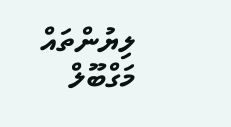ލިޔުންތައް
މަގްބޫލް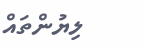ލިޔުންތައް